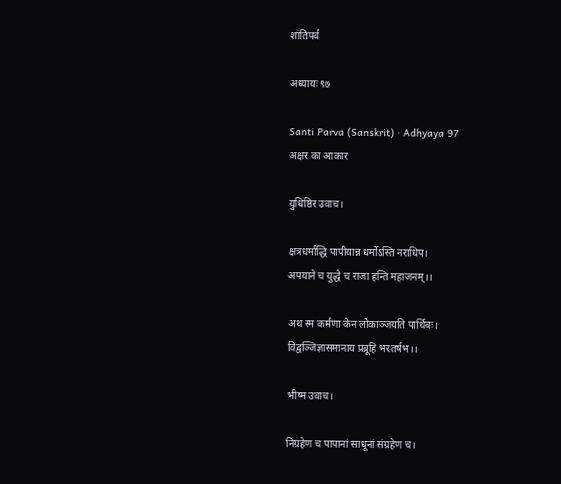शांतिपर्व

अध्यायः ९७

Santi Parva (Sanskrit) · Adhyaya 97
अक्षर का आकार

युधिष्ठिर उवाच।

क्षत्रधर्माद्धि पापीयान्न धर्मोऽस्ति नराधिप।
अपयाने च युद्धे च राजा हन्ति महाजनम्।।

अथ स्म कर्मणा केन लोकाञ्जयति पार्थिवः।
विद्वञ्जिज्ञासमानाय प्रब्रूहि भरतर्षभ।।

भीष्म उवाच।

निग्रहेण च पापानां साधूनां संग्रहेण च।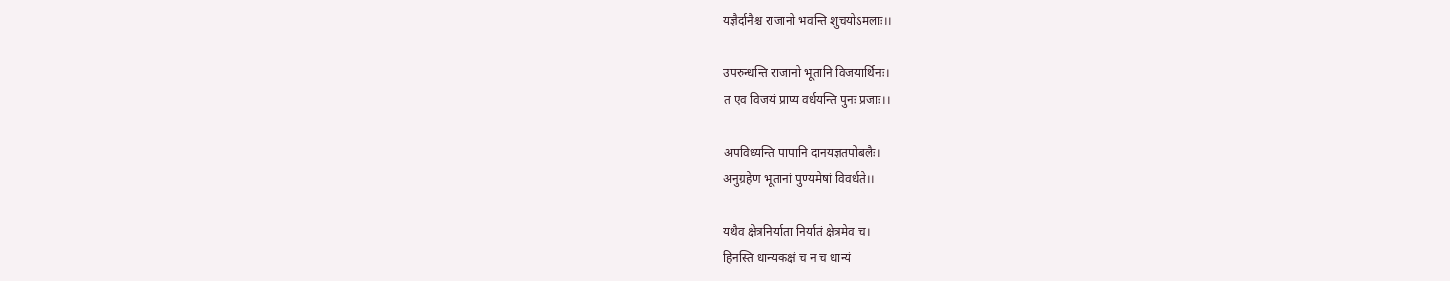यज्ञैर्दानैश्च राजानो भवन्ति शुचयोऽमलाः।।

उपरुन्धन्ति राजानो भूतानि विजयार्थिनः।
त एव विजयं प्राप्य वर्धयन्ति पुनः प्रजाः।।

अपविध्यन्ति पापानि दानयज्ञतपोबलैः।
अनुग्रहेण भूतानां पुण्यमेषां विवर्धते।।

यथैव क्षेत्रनिर्याता निर्यातं क्षेत्रमेव च।
हिनस्ति धान्यकक्षं च न च धान्यं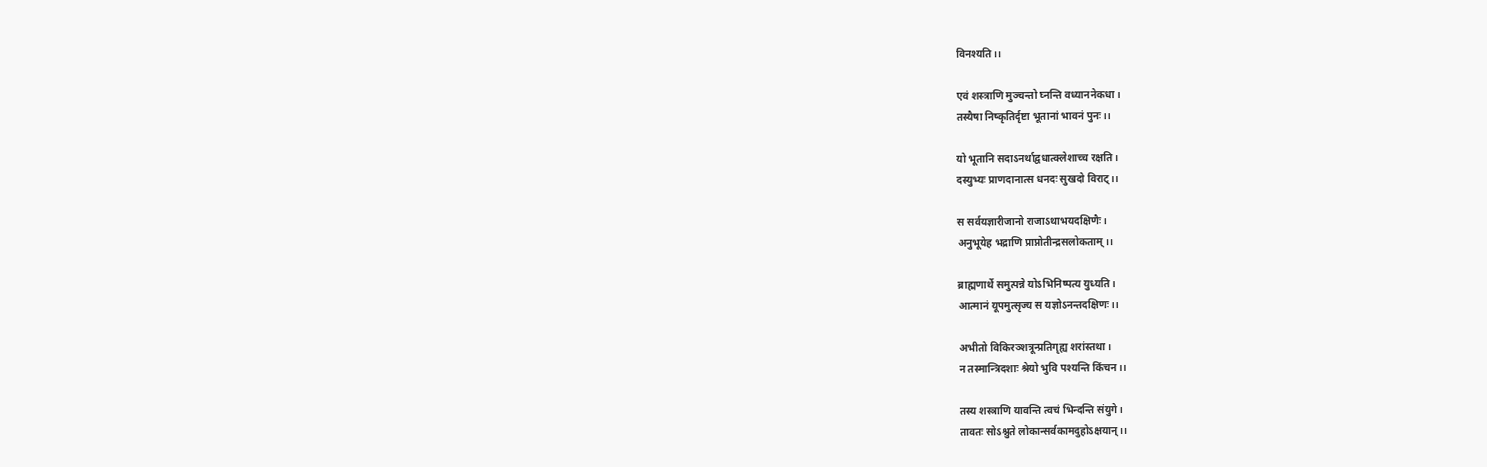विनश्यति।।

एवं शस्त्राणि मुञ्चन्तो घ्नन्ति वध्याननेकधा।
तस्यैषा निष्कृतिर्दृष्टा भूतानां भावनं पुनः।।

यो भूतानि सदाऽनर्थाद्वधात्क्लेशाच्च रक्षति।
दस्युभ्यः प्राणदानात्स धनदः सुखदो विराट्।।

स सर्वयज्ञारीजानो राजाऽथाभयदक्षिणैः।
अनुभूयेह भद्राणि प्राप्नोतीन्द्रसलोकताम्।।

ब्राह्मणार्थे समुत्पन्ने योऽभिनिष्पत्य युध्यति।
आत्मानं यूपमुत्सृज्य स यज्ञोऽनन्तदक्षिणः।।

अभीतो विकिरञ्शत्रून्प्रतिगृह्य शरांस्तथा।
न तस्मान्त्रिदशाः श्रेयो भुवि पश्यन्ति किंचन।।

तस्य शस्त्राणि यावन्ति त्वचं भिन्दन्ति संयुगे।
तावतः सोऽश्नुते लोकान्सर्वकामदुहोऽक्षयान्।।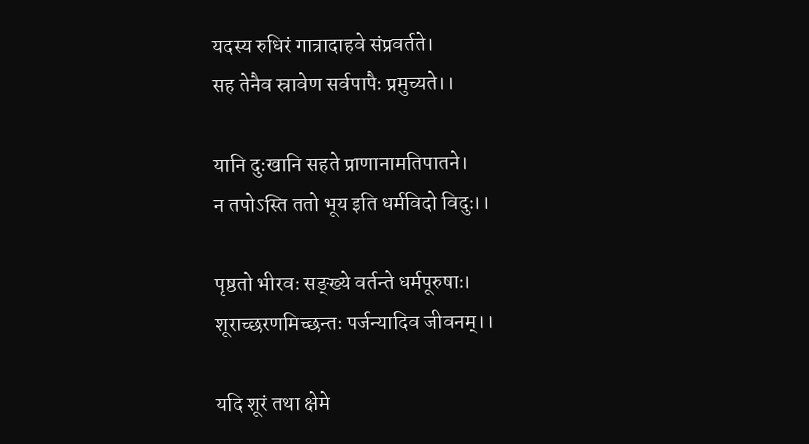यदस्य रुधिरं गात्रादाहवे संप्रवर्तते।
सह तेनैव स्रावेण सर्वपापैः प्रमुच्यते।।

यानि दुःखानि सहते प्राणानामतिपातने।
न तपोऽस्ति ततो भूय इति धर्मविदो विदुः।।

पृष्ठतो भीरवः सङ्ख्ये वर्तन्ते धर्मपूरुषाः।
शूराच्छरणमिच्छन्तः पर्जन्यादिव जीवनम्।।

यदि शूरं तथा क्षेमे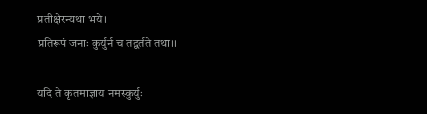प्रतीक्षेरन्यथा भये।
प्रतिरूपं जनाः कुर्युर्न च तद्वर्तते तथा।।

यदि ते कृतमाज्ञाय नमस्कुर्युः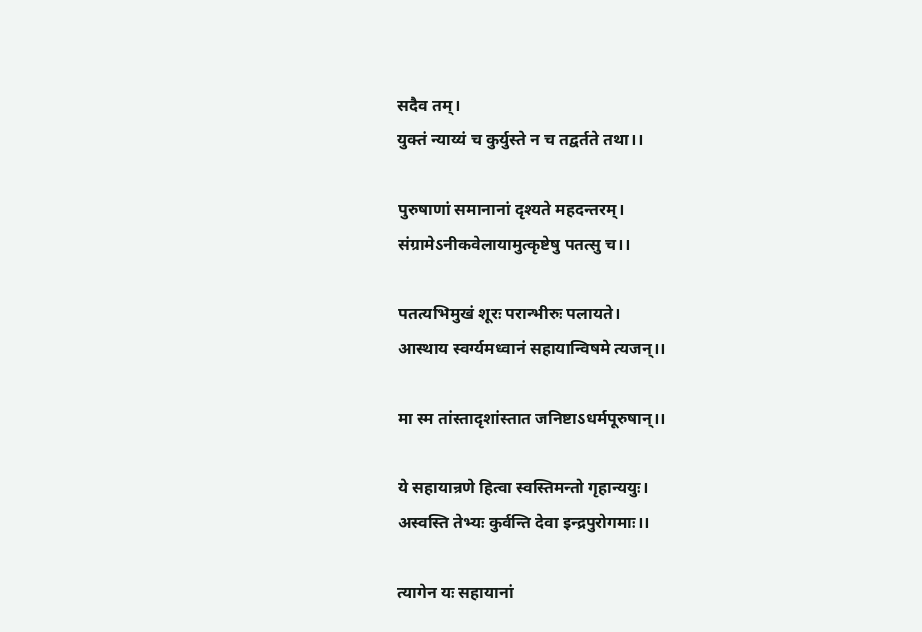सदैव तम्।
युक्तं न्याय्यं च कुर्युस्ते न च तद्वर्तते तथा।।

पुरुषाणां समानानां दृश्यते महदन्तरम्।
संग्रामेऽनीकवेलायामुत्कृष्टेषु पतत्सु च।।

पतत्यभिमुखं शूरः परान्भीरुः पलायते।
आस्थाय स्वर्ग्यमध्वानं सहायान्विषमे त्यजन्।।

मा स्म तांस्तादृशांस्तात जनिष्टाऽधर्मपूरुषान्।।

ये सहायान्रणे हित्वा स्वस्तिमन्तो गृहान्ययुः।
अस्वस्ति तेभ्यः कुर्वन्ति देवा इन्द्रपुरोगमाः।।

त्यागेन यः सहायानां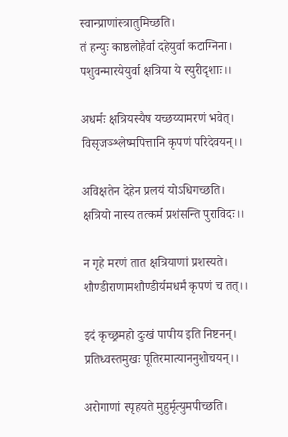स्वान्प्राणांस्त्रातुमिच्छति।
तं हन्युः काष्ठलोहैर्वा दहेयुर्वा कटाग्निना।
पशुवन्मारयेयुर्वा क्षत्रिया ये स्युरीदृशाः।।

अधर्मः क्षत्रियस्यैष यच्छय्यामरणं भवेत्।
विसृजञ्श्लेष्मपित्तानि कृपणं परिदेवयन्।।

अविक्षतेन देहेन प्रलयं योऽधिगच्छति।
क्षत्रियो नास्य तत्कर्म प्रशंसन्ति पुराविदः।।

न गृहे मरणं तात क्षत्रियाणां प्रशस्यते।
शौण्डीराणामशौण्डीर्यमधर्मं कृपणं च तत्।।

इदं कृच्छ्रमहो दुःखं पापीय इति निष्टनन्।
प्रतिध्वस्तमुखः पूतिरमात्याननुशोचयन्।।

अरोगाणां स्पृहयते मुहुर्मृत्युमपीच्छति।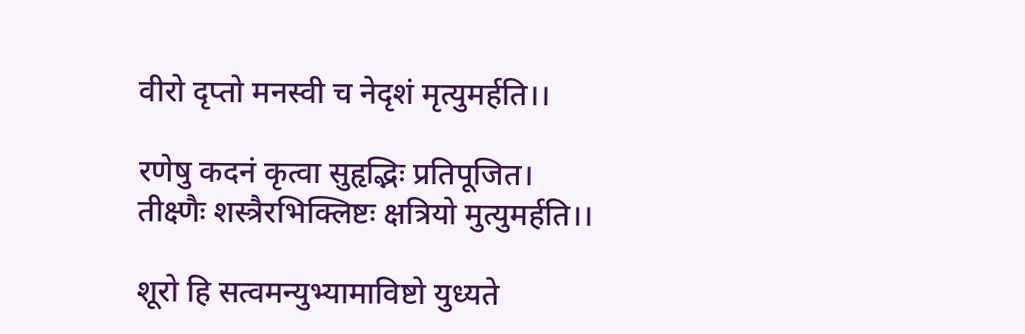वीरो दृप्तो मनस्वी च नेदृशं मृत्युमर्हति।।

रणेषु कदनं कृत्वा सुहृद्भिः प्रतिपूजित।
तीक्ष्णैः शस्त्रैरभिक्लिष्टः क्षत्रियो मुत्युमर्हति।।

शूरो हि सत्वमन्युभ्यामाविष्टो युध्यते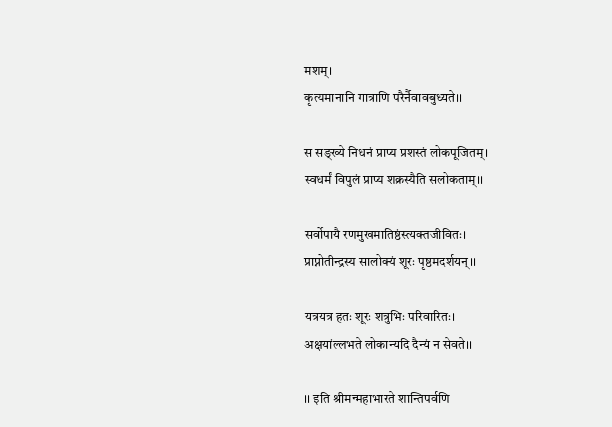मशम्।
कृत्यमानानि गात्राणि परैर्नैवावबुध्यते।।

स सङ्ख्ये निधनं प्राप्य प्रशस्तं लोकपूजितम्।
स्वधर्मं विपुलं प्राप्य शक्रस्यैति सलोकताम्।।

सर्वोपायै रणमुखमातिष्ठंस्त्यक्तजीवितः।
प्राप्नोतीन्द्रस्य सालोक्यं शूरः पृष्ठमदर्शयन्।।

यत्रयत्र हतः शूरः शत्रुभिः परिवारितः।
अक्षयांल्लभते लोकान्यदि दैन्यं न सेवते।।

।। इति श्रीमन्महाभारते शान्तिपर्वणि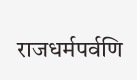राजधर्मपर्वणि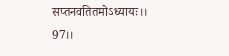सप्तनवतितमोऽध्यायः।। 97।।